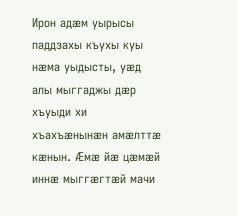Ирон адæм уырысы паддзахы къухы куы нæма уыдысты, уæд алы мыггаджы дæр хъуыди хи хъахъæнынæн амæлттæ кæнын. Æмæ йæ цæмæй иннæ мыггæгтæй мачи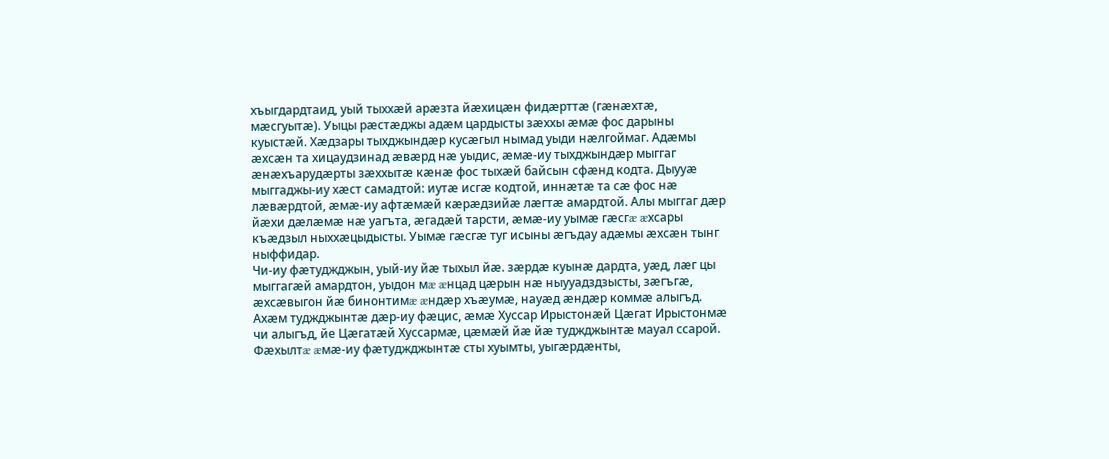хъыгдардтаид, уый тыххæй арæзта йæхицæн фидæрттæ (гæнæхтæ, мæсгуытæ). Уыцы рæстæджы адæм цардысты зæххы æмæ фос дарыны куыстæй. Хæдзары тыхджындæр кусæгыл нымад уыди нæлгоймаг. Адæмы æхсæн та хицаудзинад æвæрд нæ уыдис, æмæ-иу тыхджындæр мыггаг æнæхъарудæрты зæххытæ кæнæ фос тыхæй байсын сфæнд кодта. Дыууæ мыггаджы-иу хæст самадтой: иутæ исгæ кодтой, иннæтæ та сæ фос нæ лæвæрдтой, æмæ-иу афтæмæй кæрæдзийæ лæгтæ амардтой. Алы мыггаг дæр йæхи дæлæмæ нæ уагъта, æгадæй тарсти, æмæ-иу уымæ гæсгæ æхсары къæдзыл ныххæцыдысты. Уымæ гæсгæ туг исыны æгъдау адæмы æхсæн тынг ныффидар.
Чи-иу фæтуджджын, уый-иу йæ тыхыл йæ. зæрдæ куынæ дардта, уæд, лæг цы мыггагæй амардтон, уыдон мæ æнцад цæрын нæ ныууадздзысты, зæгъгæ, æхсæвыгон йæ бинонтимæ æндæр хъæумæ, науæд æндæр коммæ алыгъд. Ахæм туджджынтæ дæр-иу фæцис, æмæ Хуссар Ирыстонæй Цæгат Ирыстонмæ чи алыгъд, йе Цæгатæй Хуссармæ, цæмæй йæ йæ туджджынтæ мауал ссарой.
Фæхылтæ æмæ-иу фæтуджджынтæ сты хуымты, уыгæрдæнты,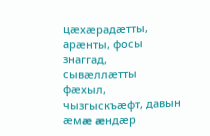цæхæрадæтты, арæнты, фосы знаггад, сывæллæтты фæхыл, чызгыскъæфт, давын æмæ æндæр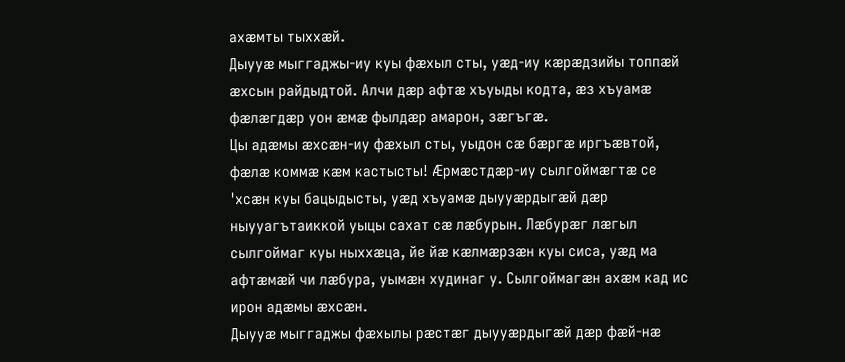ахæмты тыххæй.
Дыууæ мыггаджы-иу куы фæхыл сты, уæд-иу кæрæдзийы топпæй æхсын райдыдтой. Алчи дæр афтæ хъуыды кодта, æз хъуамæ фæлæгдæр уон æмæ фылдæр амарон, зæгъгæ.
Цы адæмы æхсæн-иу фæхыл сты, уыдон сæ бæргæ иргъæвтой, фæлæ коммæ кæм кастысты! Æрмæстдæр-иу сылгоймæгтæ се 'хсæн куы бацыдысты, уæд хъуамæ дыууæрдыгæй дæр ныууагътаиккой уыцы сахат сæ лæбурын. Лæбурæг лæгыл сылгоймаг куы ныххæца, йе йæ кæлмæрзæн куы сиса, уæд ма афтæмæй чи лæбура, уымæн худинаг у. Сылгоймагæн ахæм кад ис ирон адæмы æхсæн.
Дыууæ мыггаджы фæхылы рæстæг дыууæрдыгæй дæр фæй-нæ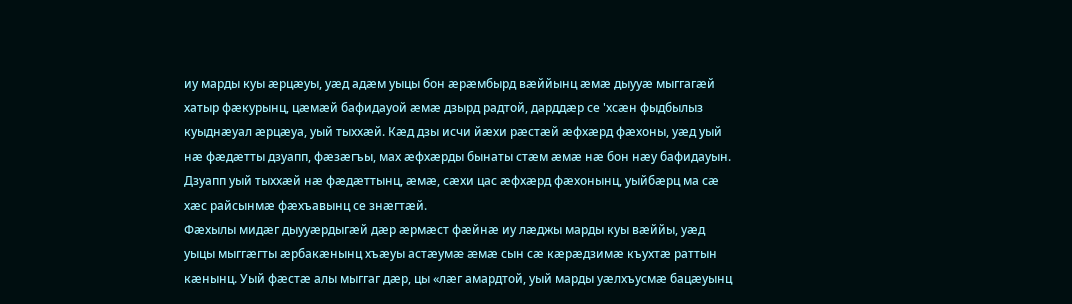иу марды куы æрцæуы, уæд адæм уыцы бон æрæмбырд вæййынц æмæ дыууæ мыггагæй хатыр фæкурынц, цæмæй бафидауой æмæ дзырд радтой, дарддæр се 'хсæн фыдбылыз куыднæуал æрцæуа, уый тыххæй. Кæд дзы исчи йæхи рæстæй æфхæрд фæхоны, уæд уый нæ фæдæтты дзуапп, фæзæгъы, мах æфхæрды бынаты стæм æмæ нæ бон нæу бафидауын. Дзуапп уый тыххæй нæ фæдæттынц, æмæ, сæхи цас æфхæрд фæхонынц, уыйбæрц ма сæ хæс райсынмæ фæхъавынц се знæгтæй.
Фæхылы мидæг дыууæрдыгæй дæр æрмæст фæйнæ иу лæджы марды куы вæййы, уæд уыцы мыггæгты æрбакæнынц хъæуы астæумæ æмæ сын сæ кæрæдзимæ къухтæ раттын кæнынц. Уый фæстæ алы мыггаг дæр, цы «лæг амардтой, уый марды уæлхъусмæ бацæуынц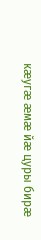кæугæ æмæ йæ цуры бирæ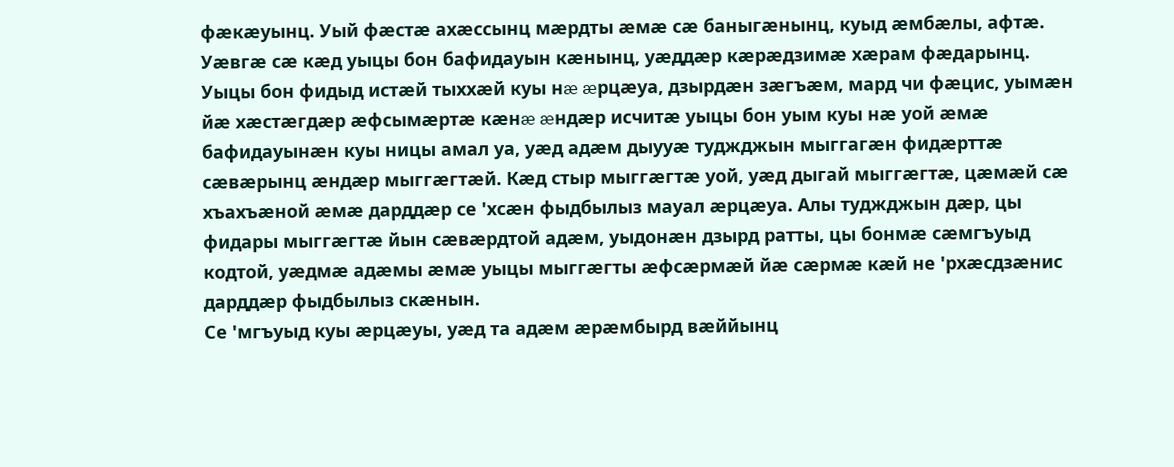фæкæуынц. Уый фæстæ ахæссынц мæрдты æмæ сæ баныгæнынц, куыд æмбæлы, афтæ. Уæвгæ сæ кæд уыцы бон бафидауын кæнынц, уæддæр кæрæдзимæ хæрам фæдарынц.
Уыцы бон фидыд истæй тыххæй куы нæ æрцæуа, дзырдæн зæгъæм, мард чи фæцис, уымæн йæ хæстæгдæр æфсымæртæ кæнæ æндæр исчитæ уыцы бон уым куы нæ уой æмæ бафидауынæн куы ницы амал уа, уæд адæм дыууæ туджджын мыггагæн фидæрттæ сæвæрынц æндæр мыггæгтæй. Кæд стыр мыггæгтæ уой, уæд дыгай мыггæгтæ, цæмæй сæ хъахъæной æмæ дарддæр се 'хсæн фыдбылыз мауал æрцæуа. Алы туджджын дæр, цы фидары мыггæгтæ йын сæвæрдтой адæм, уыдонæн дзырд ратты, цы бонмæ сæмгъуыд кодтой, уæдмæ адæмы æмæ уыцы мыггæгты æфсæрмæй йæ сæрмæ кæй не 'рхæсдзæнис дарддæр фыдбылыз скæнын.
Се 'мгъуыд куы æрцæуы, уæд та адæм æрæмбырд вæййынц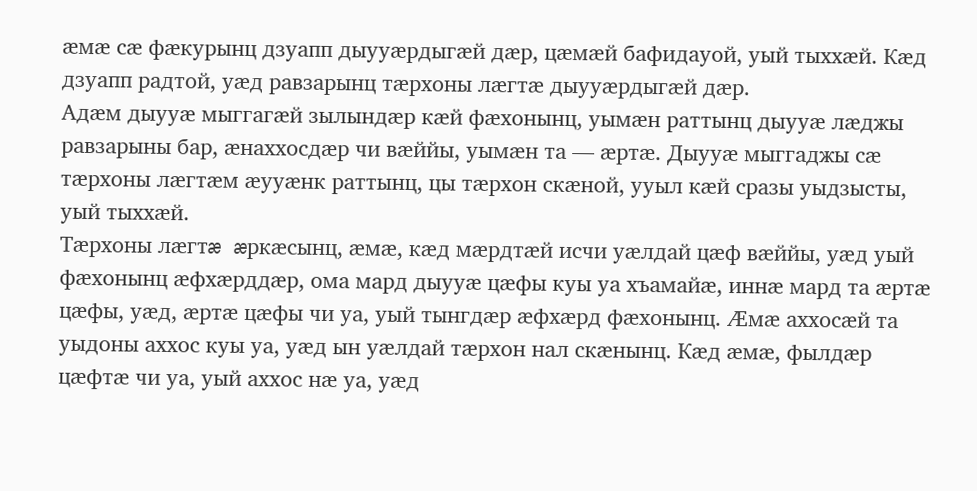æмæ сæ фæкурынц дзуапп дыууæрдыгæй дæр, цæмæй бафидауой, уый тыххæй. Кæд дзуапп радтой, уæд равзарынц тæрхоны лæгтæ дыууæрдыгæй дæр.
Адæм дыууæ мыггагæй зылындæр кæй фæхонынц, уымæн раттынц дыууæ лæджы равзарыны бар, æнаххосдæр чи вæййы, уымæн та — æртæ. Дыууæ мыггаджы сæ тæрхоны лæгтæм æууæнк раттынц, цы тæрхон скæной, ууыл кæй сразы уыдзысты, уый тыххæй.
Тæрхоны лæгтæ æркæсынц, æмæ, кæд мæрдтæй исчи уæлдай цæф вæййы, уæд уый фæхонынц æфхæрддæр, ома мард дыууæ цæфы куы уа хъамайæ, иннæ мард та æртæ цæфы, уæд, æртæ цæфы чи уа, уый тынгдæр æфхæрд фæхонынц. Æмæ аххосæй та уыдоны аххос куы уа, уæд ын уæлдай тæрхон нал скæнынц. Кæд æмæ, фылдæр цæфтæ чи уа, уый аххос нæ уа, уæд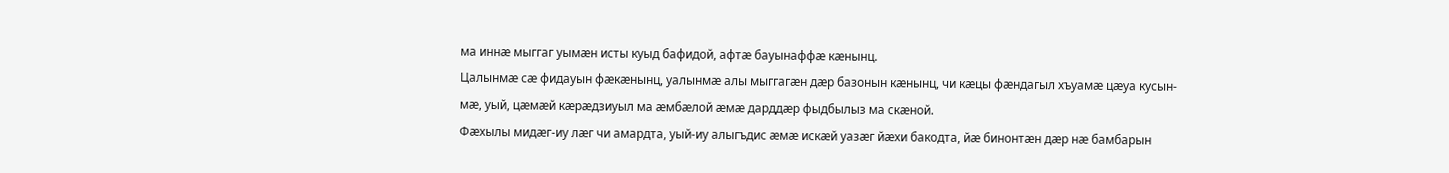ма иннæ мыггаг уымæн исты куыд бафидой, афтæ бауынаффæ кæнынц.
Цалынмæ сæ фидауын фæкæнынц, уалынмæ алы мыггагæн дæр базонын кæнынц, чи кæцы фæндагыл хъуамæ цæуа кусын-мæ, уый, цæмæй кæрæдзиуыл ма æмбæлой æмæ дарддæр фыдбылыз ма скæной.
Фæхылы мидæг-иу лæг чи амардта, уый-иу алыгъдис æмæ искæй уазæг йæхи бакодта, йæ бинонтæн дæр нæ бамбарын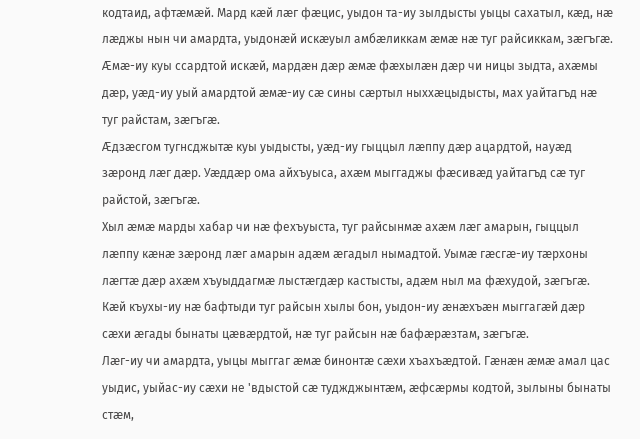кодтаид, афтæмæй. Мард кæй лæг фæцис, уыдон та-иу зылдысты уыцы сахатыл, кæд, нæ лæджы нын чи амардта, уыдонæй искæуыл амбæликкам æмæ нæ туг райсиккам, зæгъгæ. Æмæ-иу куы ссардтой искæй, мардæн дæр æмæ фæхылæн дæр чи ницы зыдта, ахæмы дæр, уæд-иу уый амардтой æмæ-иу сæ сины сæртыл ныххæцыдысты, мах уайтагъд нæ туг райстам, зæгъгæ.
Æдзæсгом тугнсджытæ куы уыдысты, уæд-иу гыццыл лæппу дæр ацардтой, науæд зæронд лæг дæр. Уæддæр ома айхъуыса, ахæм мыггаджы фæсивæд уайтагъд сæ туг райстой, зæгъгæ.
Хыл æмæ марды хабар чи нæ фехъуыста, туг райсынмæ ахæм лæг амарын, гыццыл лæппу кæнæ зæронд лæг амарын адæм æгадыл нымадтой. Уымæ гæсгæ-иу тæрхоны лæгтæ дæр ахæм хъуыддагмæ лыстæгдæр кастысты, адæм ныл ма фæхудой, зæгъгæ.
Кæй къухы-иу нæ бафтыди туг райсын хылы бон, уыдон-иу æнæхъæн мыггагæй дæр сæхи æгады бынаты цæвæрдтой, нæ туг райсын нæ бафæрæзтам, зæгъгæ.
Лæг-иу чи амардта, уыцы мыггаг æмæ бинонтæ сæхи хъахъæдтой. Гæнæн æмæ амал цас уыдис, уыйас-иу сæхи не 'вдыстой сæ туджджынтæм, æфсæрмы кодтой, зылыны бынаты стæм,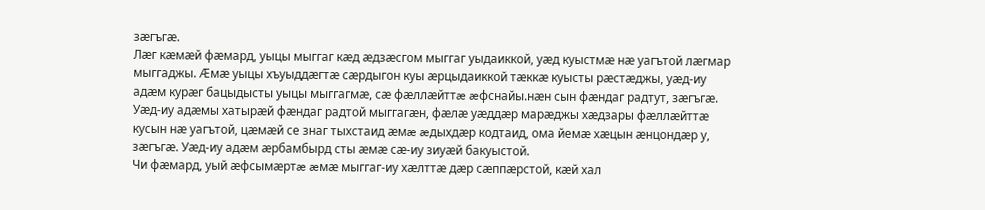зæгъгæ.
Лæг кæмæй фæмард, уыцы мыггаг кæд æдзæсгом мыггаг уыдаиккой, уæд куыстмæ нæ уагътой лæгмар мыггаджы. Æмæ уыцы хъуыддæгтæ сæрдыгон куы æрцыдаиккой тæккæ куысты рæстæджы, уæд-иу адæм курæг бацыдысты уыцы мыггагмæ, сæ фæллæйттæ æфснайы.нæн сын фæндаг радтут, зæгъгæ. Уæд-иу адæмы хатырæй фæндаг радтой мыггагæн, фæлæ уæддæр марæджы хæдзары фæллæйттæ кусын нæ уагътой, цæмæй се знаг тыхстаид æмæ æдыхдæр кодтаид, ома йемæ хæцын æнцондæр у, зæгъгæ. Уæд-иу адæм æрбамбырд сты æмæ сæ-иу зиуæй бакуыстой.
Чи фæмард, уый æфсымæртæ æмæ мыггаг-иу хæлттæ дæр сæппæрстой, кæй хал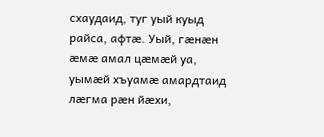схаудаид, туг уый куыд райса, афтæ. Уый, гæнæн æмæ амал цæмæй уа, уымæй хъуамæ амардтаид лæгма рæн йæхи,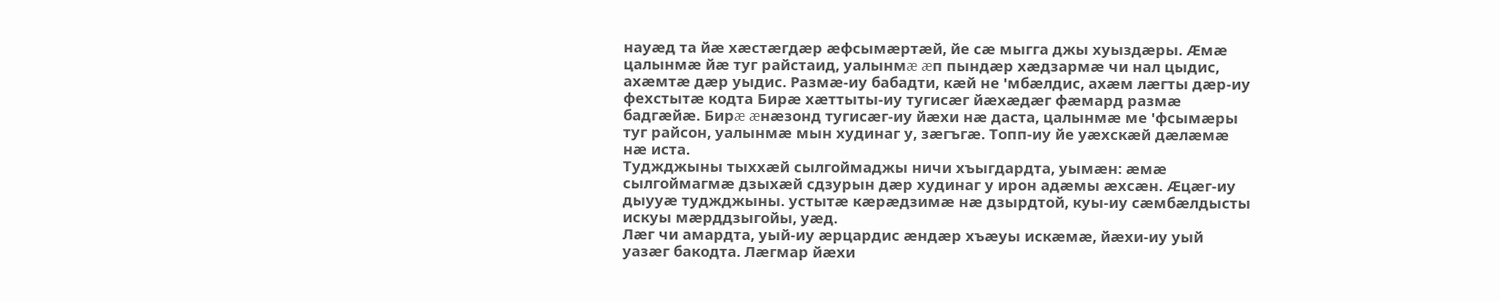науæд та йæ хæстæгдæр æфсымæртæй, йе сæ мыгга джы хуыздæры. Æмæ цалынмæ йæ туг райстаид, уалынмæ æп пындæр хæдзармæ чи нал цыдис, ахæмтæ дæр уыдис. Размæ-иу бабадти, кæй не 'мбæлдис, ахæм лæгты дæр-иу фехстытæ кодта Бирæ хæттыты-иу тугисæг йæхæдæг фæмард размæ бадгæйæ. Бирæ æнæзонд тугисæг-иу йæхи нæ даста, цалынмæ ме 'фсымæры туг райсон, уалынмæ мын худинаг у, зæгъгæ. Топп-иу йе уæхскæй дæлæмæ нæ иста.
Туджджыны тыххæй сылгоймаджы ничи хъыгдардта, уымæн: æмæ сылгоймагмæ дзыхæй сдзурын дæр худинаг у ирон адæмы æхсæн. Æцæг-иу дыууæ туджджыны. устытæ кæрæдзимæ нæ дзырдтой, куы-иу сæмбæлдысты искуы мæрддзыгойы, уæд.
Лæг чи амардта, уый-иу æрцардис æндæр хъæуы искæмæ, йæхи-иу уый уазæг бакодта. Лæгмар йæхи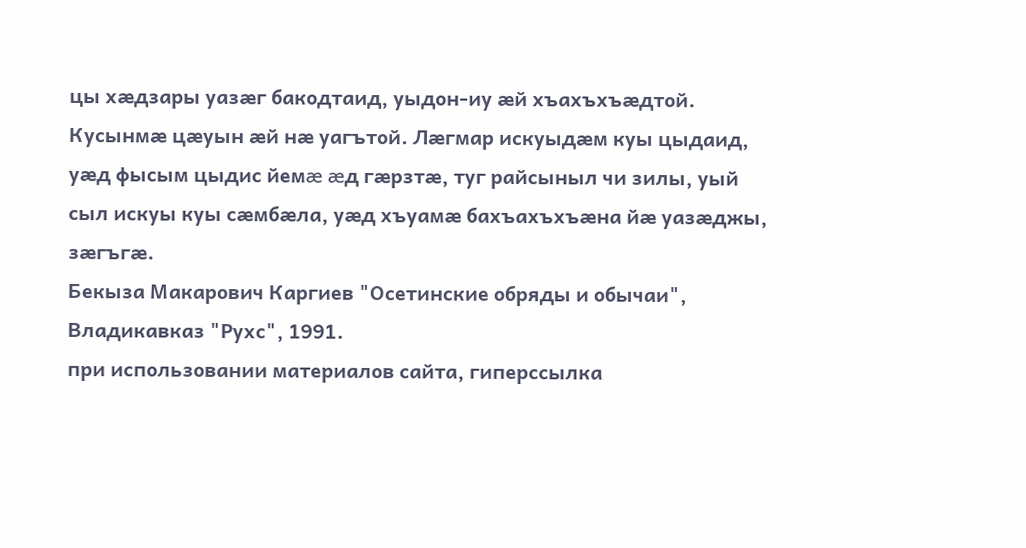цы хæдзары уазæг бакодтаид, уыдон-иу æй хъахъхъæдтой. Кусынмæ цæуын æй нæ уагътой. Лæгмар искуыдæм куы цыдаид, уæд фысым цыдис йемæ æд гæрзтæ, туг райсыныл чи зилы, уый сыл искуы куы сæмбæла, уæд хъуамæ бахъахъхъæна йæ уазæджы, зæгъгæ.
Бекыза Макарович Каргиев "Осетинские обряды и обычаи", Владикавказ "Рухс", 1991.
при использовании материалов сайта, гиперссылка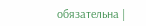обязательна |